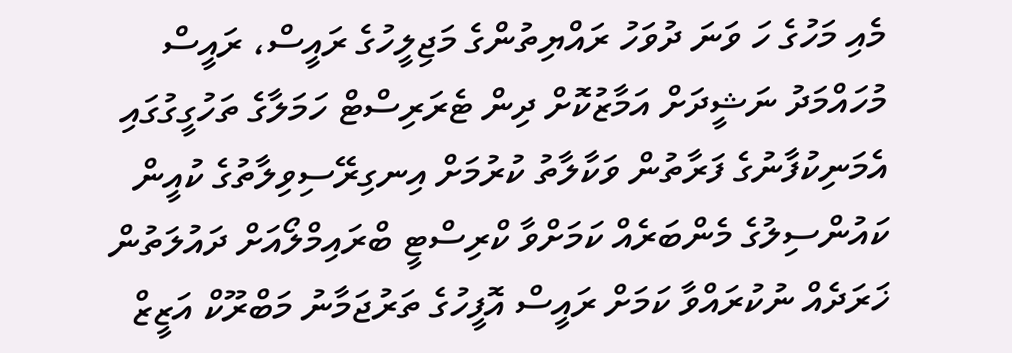މެއި މަހުގެ ހަ ވަނަ ދުވަހު ރައްޔިތުންގެ މަޖިލީހުގެ ރައީސް، ރައީސް މުހައްމަދު ނަޝީދަށް އަމާޒުކޮށް ދިން ޓެރަރިސްޓް ހަމަލާގެ ތަހުގީގުގައި އެމަނިކުފާނުގެ ފަރާތުން ވަކާލާތު ކުރުމަށް އިނގިރޭސިވިލާތުގެ ކުއީން ކައުންސިލުގެ މެންބަރެއް ކަމަށްވާ ކްރިސްޓީ ބްރައިމްލޯއަށް ދައުލަތުން ޚަރަދެއް ނުކުރައްވާ ކަމަށް ރައީސް އޮފީހުގެ ތަރުޖަމާނު މަބްރޫކް އަޒީޒް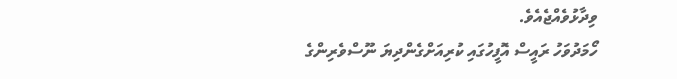ވިދާޅުވެއްޖެއެވެ.
ހޯމަދުވަހު ރައީސް އޮފީހުގައި ކުރިއަށްގެންދިޔަ ނޫސްވެރިންގެ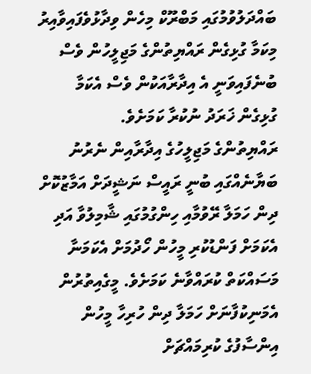ބައްދަލުވުމުގައި މަބްރޫކް މިހެން ވިދާޅުވެފައިވާއިރު މިކަމާ ގުޅިގެން ރައްޔިތުންގެ މަޖިލީހުން ވެސް ބުނެފައިވަނީ އެ އިދާރާއަކުން ވެސް އެކަމާ ގުޅިގެން ޚަރަދު ނުކުރާ ކަމަށެވެ.
ރައްޔިތުންގެ މަޖިލީހުގެ އިދާރާއިން ނެރުނު ބަޔާނެއްގައި ބުނީ ރައީސް ނަޝީދަށް އަމާޒުކޮށް ދިން ހަމަލާ ރޭވުމާއި ހިންގުމުގައި ޝާމިލުވާ އަދި އެކަމަށް ފަންޑުކުރި މީހުން ހޯދުމަށް އެކަމަނާ މަސައްކަތް ކުރައްވާނެ ކަމަށެވެ. މީގެއިތުރުން އެމަނިކުފާނަށް ހަމަލާ ދިން ހުރިހާ މީހުން އިންސާފުގެ ކުރިމައްޗަށް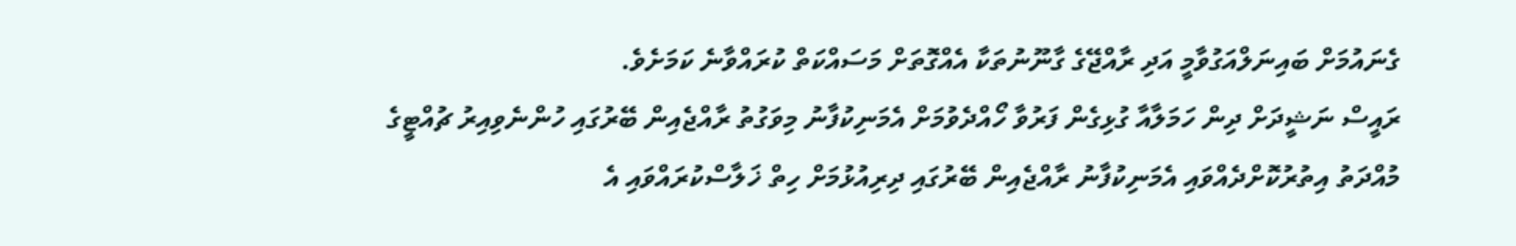ގެނައުމަށް ބައިނަލްއަގުވާމީ އަދި ރާއްޖޭގެ ގާނޫނުތަކާ އެއްގޮތަށް މަސައްކަތް ކުރައްވާނެ ކަމަށެވެ.
ރައީސް ނަޝީދަށް ދިން ހަމަލާއާ ގުޅިގެން ފަރުވާ ހޯއްދެވުމަށް އެމަނިކުފާނު މިވަގުތު ރާއްޖެއިން ބޭރުގައި ހުންނެވިއިރު ޗުއްޓީގެ މުއްދަތު އިތުރުކޮށްދެއްވައި އެމަނިކުފާނު ރާއްޖެއިން ބޭރުގައި ދިރިއުޅުމަށް ހިތް ޚަލާސްކުރައްވައި އެ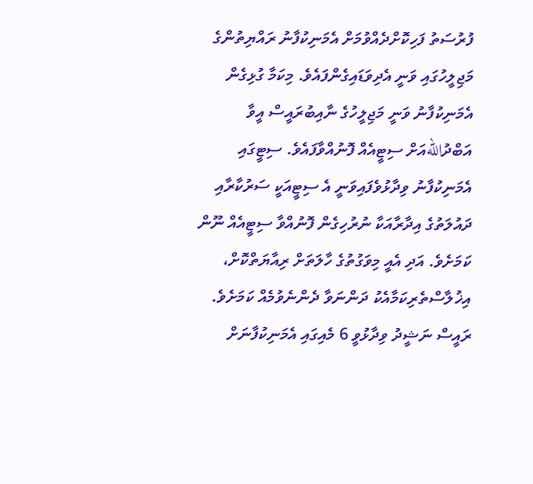ފުރުސަތު ފަހިކޮށްދެއްވުމަށް އެމަނިކުފާނު ރައްޔިތުންގެ މަޖިލީހުގައި ވަނީ އެދިވަޑައިގެންފައެވެ. މިކަމާ ގުޅިގެން އެމަނިކުފާނު ވަނީ މަޖިލީހުގެ ނާއިބުރައީސް އީވާ އަބްދުاللهއަށް ސިޓީއެއް ފޮނުއްވާފައެވެ. ސިޓީގައި އެމަނިކުފާނު ވިދާޅުވެފައިވަނީ އެ ސިޓީއަކީ ސަރުކާރާއި ދައުލަތުގެ އިދާރާއަކާ ނުރުހިގެން ފޮނުއްވާ ސިޓީއެއް ނޫން ކަމަށެވެ. އަދި އެއީ މިވަގުތުގެ ހާލަތަށް ރިއާޔަތްކޮށް، އިޚުލާސްތެރިކަމާއެކު ދަންނަވާ ދެންނެވުމެއް ކަމަށެވެ.
ރައީސް ނަޝީދު ވިދާޅުވީ 6 މެއިގައި އެމަނިކުފާނަށް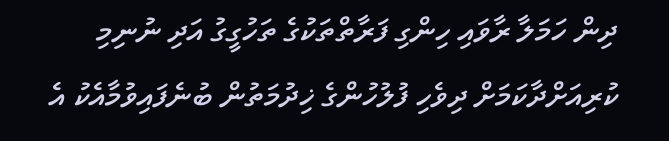ދިން ހަމަލާ ރާވައި ހިންގި ފަރާތްތަކުގެ ތަހުގީގު އަދި ނުނިމި ކުރިއަށްދާކަމަށް ދިވެހި ފުލުހުންގެ ޚިދުމަތުން ބުނެފައިވުމާއެކު އެ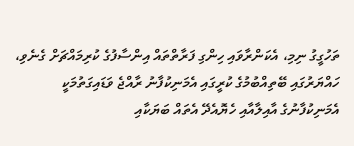ތަހުގީގު ނިމި، އެކަންރާވައި ހިންގި ފަރާތްތައް އިންސާފުގެ ކުރިމައްޗަށް ގެނެވި، ހައްޔަރުގައި ބޭތިއްބުމުގެ ކުރީގައި އެމަނިކުފާނު ރާއްޖެ ވަޑައިގަތުމަކީ އެމަނިކުފާނުގެ އާއިލާއާއި ހެޔޮއެދޭ އެތައް ބަޔަކާއި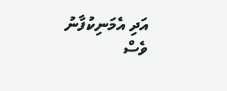އަދި އެމަނިކުފާނު ވެސް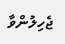ޖެހިލުންވާ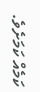ކަމެއް ކަމަށެވެ.